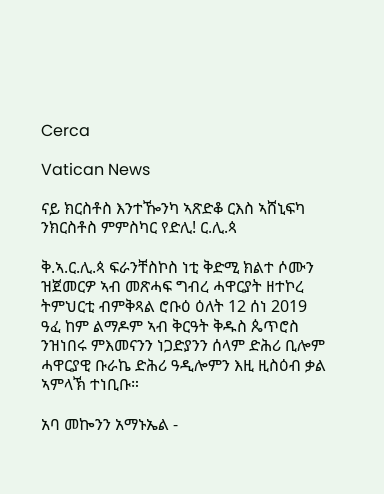Cerca

Vatican News

ናይ ክርስቶስ እንተዀንካ ኣጽድቆ ርእስ ኣሸኒፍካ ንክርስቶስ ምምስካር የድሊ! ር.ሊ.ጳ

ቅ.ኣ.ር.ሊ.ጳ ፍራንቸስኮስ ነቲ ቅድሚ ክልተ ሶሙን ዝጀመርዎ ኣብ መጽሓፍ ግብረ ሓዋርያት ዘተኮረ ትምህርቲ ብምቅጻል ሮቡዕ ዕለት 12 ሰነ 2019 ዓፈ ከም ልማዶም ኣብ ቅርዓት ቅዱስ ጴጥሮስ ንዝነበሩ ምእመናንን ነጋድያንን ሰላም ድሕሪ ቢሎም ሓዋርያዊ ቡራኬ ድሕሪ ዓዲሎምን እዚ ዚስዕብ ቃል ኣምላኽ ተነቢቡ።

አባ መኰንን አማኑኤል -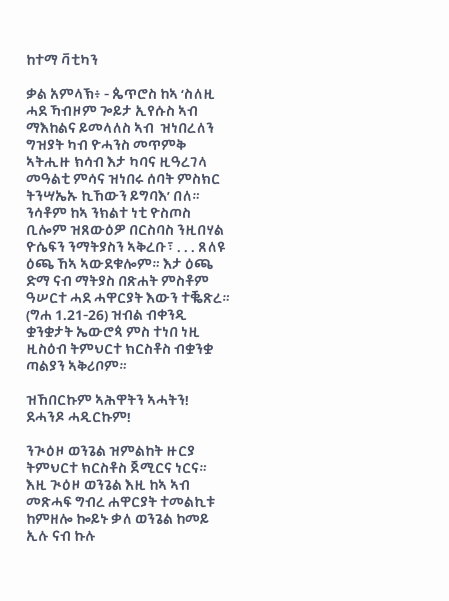ከተማ ቫቲካን

ቃል አምላኽ፥ - ጴጥሮስ ከኣ ‘ስለዚ ሓደ ኻብዞም ጐይታ ኢየሱስ ኣብ ማእከልና ይመላለስ ኣብ  ዝነበረለን ግዝያት ካብ ዮሓንስ መጥምቅ ኣትሒዙ ክሳብ እታ ካባና ዚዓረገላ መዓልቲ ምሳና ዝነበሩ ሰባት ምስክር ትንሣኤኡ ኪኸውን ይግባእ’ በለ። ንሳቶም ከኣ ንክልተ ነቲ ዮስጦስ ቢሎም ዝጸውዕዎ በርስባስ ንዚበሃል ዮሴፍን ንማትያስን ኣቅረቡ፣ . . . ጸለዩ ዕጫ ኸኣ ኣውደቁሎም። እታ ዕጫ ድማ ናብ ማትያስ በጽሐት ምስቶም ዓሠርተ ሓደ ሓዋርያት እውን ተቘጽረ። (ግሐ 1.21-26) ዝብል ብቀንዲ ቋንቋታት ኤውሮጳ ምስ ተነበ ነዚ ዚስዕብ ትምህርተ ክርስቶስ ብቋንቋ ጣልያን ኣቅሪቦም።

ዝኸበርኩም ኣሕዋትን ኣሓትን! ደሓንዶ ሓዲርኩም!

ንጒዕዞ ወንጌል ዝምልከት ዙርያ ትምህርተ ክርስቶስ ጀሚርና ነርና። እዚ ጒዕዞ ወንጌል እዚ ከኣ ኣብ መጽሓፍ ግብረ ሐዋርያት ተመልኪቱ ከምዘሎ ኰይኑ ቃለ ወንጌል ከመይ ኢሉ ናብ ኩሉ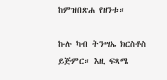ከምዝበጽሐ የዘንቱ።

ኩሉ ካብ ትንሣኤ ክርስቶስ ይጅምር። እዚ ፍጻሜ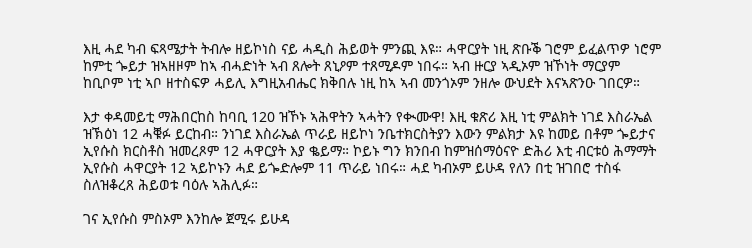እዚ ሓደ ካብ ፍጻሜታት ትብሎ ዘይኮነስ ናይ ሓዲስ ሕይወት ምንጪ እዩ። ሓዋርያት ነዚ ጽቡቕ ገሮም ይፈልጥዎ ነሮም ከምቲ ጐይታ ዝኣዘዞም ከኣ ብሓድነት ኣብ ጸሎት ጸኒዖም ተጸሚዶም ነበሩ። ኣብ ዙርያ ኣዲኦም ዝኾነት ማርያም ከቢቦም ነቲ ኣቦ ዘተስፍዎ ሓይሊ እግዚአብሔር ክቅበሉ ነዚ ከኣ ኣብ መንጎኦም ንዘሎ ውህደት እናኣጽንዑ ገበርዎ።

እታ ቀዳመይቲ ማሕበርከስ ከባቢ 120 ዝኾኑ ኣሕዋትን ኣሓትን የቊሙዋ! እዚ ቁጽሪ እዚ ነቲ ምልክት ነገደ እስራኤል ዝኽዕነ 12 ሓቑፉ ይርከብ። ንነገደ እስራኤል ጥራይ ዘይኮነ ንቤተክርስትያን እውን ምልክታ እዩ ከመይ በቶም ጐይታና ኢየሱስ ክርስቶስ ዝመረጾም 12 ሓዋርያት እያ ቈይማ። ኮይኑ ግን ክንበብ ከምዝሰማዕናዮ ድሕሪ እቲ ብርቱዕ ሕማማት ኢየሱስ ሓዋርያት 12 ኣይኮኑን ሓደ ይጐድሎም 11 ጥራይ ነበሩ። ሓደ ካብኦም ይሁዳ የለን በቲ ዝገበሮ ተስፋ ስለዝቆረጸ ሕይወቱ ባዕሉ ኣሕሊፉ።

ገና ኢየሱስ ምስኦም እንከሎ ጀሚሩ ይሁዳ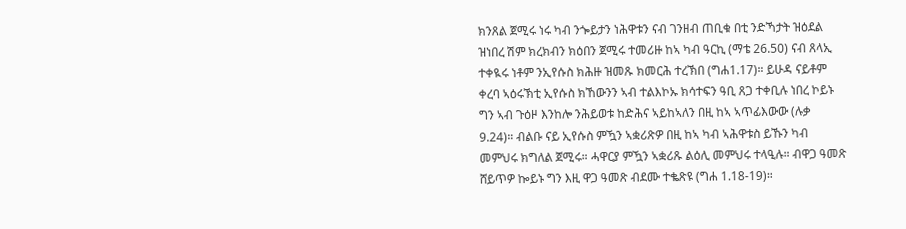ክንጸል ጀሚሩ ነሩ ካብ ንጐይታን ነሕዋቱን ናብ ገንዘብ ጠቢቁ በቲ ንድኻታት ዝዕደል ዝነበረ ሽም ክረክብን ክዕበን ጀሚሩ ተመሪዙ ከኣ ካብ ዓርኪ (ማቴ 26.50) ናብ ጸላኢ ተቀዪሩ ነቶም ንኢየሱስ ክሕዙ ዝመጹ ክመርሕ ተረኽበ (ግሐ1.17)። ይሁዳ ናይቶም ቀረባ ኣዕሩኽቲ ኢየሱስ ክኸውንን ኣብ ተልእኮኡ ክሳተፍን ዓቢ ጸጋ ተቀቢሉ ነበረ ኮይኑ ግን ኣብ ጉዕዞ እንከሎ ንሕይወቱ ከድሕና ኣይከኣለን በዚ ከኣ ኣጥፊእውው (ሉቃ 9.24)። ብልቡ ናይ ኢየሱስ ምዃን ኣቋሪጽዎ በዚ ከኣ ካብ ኣሕዋቱስ ይኹን ካብ መምህሩ ክግለል ጀሚሩ። ሓዋርያ ምዃን ኣቋሪጹ ልዕሊ መምህሩ ተላዒሉ። ብዋጋ ዓመጽ ሸይጥዎ ኰይኑ ግን እዚ ዋጋ ዓመጽ ብደሙ ተቈጽዩ (ግሐ 1.18-19)።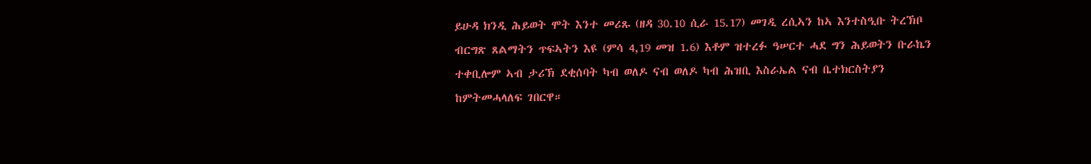ይሁዳ ክንዲ ሕይወት ሞት እንተ መሪጹ (ዘዳ 30.10 ሲራ 15.17) መገዲ ረሲኣን ከኣ እንተስዒቡ ትረኽቦ ብርግጽ ጸልማትን ጥፍኣትን እዩ (ምሳ 4,19 መዝ 1.6) እቶም ዝተረፉ ዓሠርተ ሓደ ግን ሕይወትን ቡራኬን ተቀቢሎም ኣብ ታሪኽ ደቂሰባት ካብ ወለዶ ናብ ወለዶ ካብ ሕዝቢ እስራኤል ናብ ቤተክርስትያን ከምትመሓላለፍ ገበርዋ።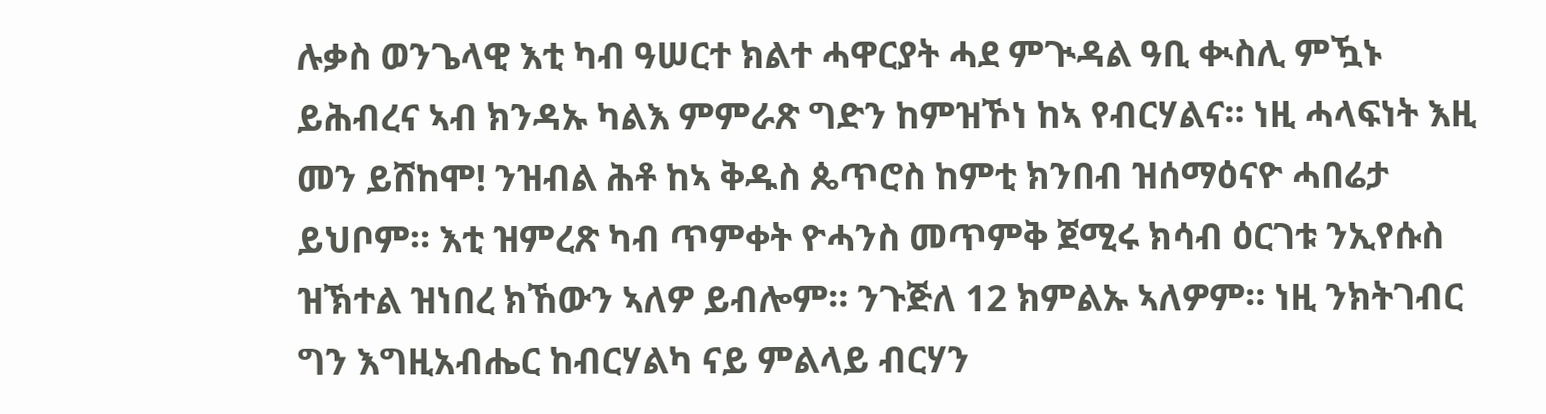ሉቃስ ወንጌላዊ እቲ ካብ ዓሠርተ ክልተ ሓዋርያት ሓደ ምጒዳል ዓቢ ቊስሊ ምዃኑ ይሕብረና ኣብ ክንዳኡ ካልእ ምምራጽ ግድን ከምዝኾነ ከኣ የብርሃልና። ነዚ ሓላፍነት እዚ መን ይሸከሞ! ንዝብል ሕቶ ከኣ ቅዱስ ጴጥሮስ ከምቲ ክንበብ ዝሰማዕናዮ ሓበሬታ ይህቦም። እቲ ዝምረጽ ካብ ጥምቀት ዮሓንስ መጥምቅ ጀሚሩ ክሳብ ዕርገቱ ንኢየሱስ ዝኽተል ዝነበረ ክኸውን ኣለዎ ይብሎም። ንጉጅለ 12 ክምልኡ ኣለዎም። ነዚ ንክትገብር ግን እግዚአብሔር ከብርሃልካ ናይ ምልላይ ብርሃን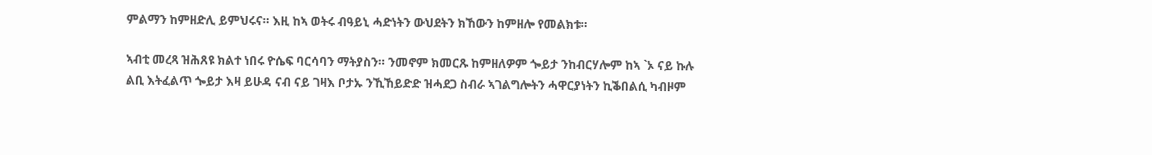ምልማን ከምዘድሊ ይምህሩና። እዚ ከኣ ወትሩ ብዓይኒ ሓድነትን ውህደትን ክኸውን ከምዘሎ የመልክቱ።

ኣብቲ መረጻ ዝሕጸዩ ክልተ ነበሩ ዮሴፍ ባርሳባን ማትያስን። ንመኖም ክመርጹ ከምዘለዎም ጐይታ ንከብርሃሎም ከኣ `ኦ ናይ ኩሉ ልቢ እትፈልጥ ጐይታ እዛ ይሁዳ ናብ ናይ ገዛእ ቦታኡ ንኺኸይድድ ዝሓደጋ ስብራ ኣገልግሎትን ሓዋርያነትን ኪቕበልሲ ካብዞም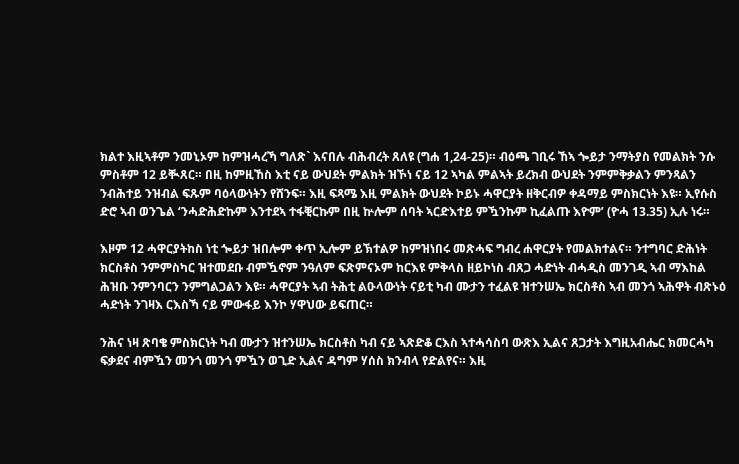ክልተ እዚኣቶም ንመኒኦም ከምዝሓረኻ ግለጽ` እናበሉ ብሕብረት ጸለዩ (ግሐ 1,24-25)። ብዕጫ ገቢሩ ኸኣ ጐይታ ንማትያስ የመልክት ንሱ ምስቶም 12 ይቚጸር። በዚ ከምዚኸስ እቲ ናይ ውህደት ምልክት ዝኾነ ናይ 12 ኣካል ምልኣት ይረክብ ውህደት ንምምቅቃልን ምንጻልን ንብሕተይ ንዝብል ፍጹም ባዕላውነትን የሸንፍ። እዚ ፍጻሜ እዚ ምልክት ውህደት ኮይኑ ሓዋርያት ዘቅርብዎ ቀዳማይ ምስክርነት እዩ። ኢየሱስ ድሮ ኣብ ወንጌል ‘ንሓድሕድኩም እንተደኣ ተፋቒርኩም በዚ ኵሎም ሰባት ኣርድእተይ ምዃንኩም ኪፈልጡ እዮም’ (ዮሓ 13.35) ኢሉ ነሩ።

እዞም 12 ሓዋርያትከስ ነቲ ጐይታ ዝበሎም ቀጥ ኢሎም ይኽተልዎ ከምዝነበሩ መጽሓፍ ግብረ ሐዋርያት የመልክተልና። ንተግባር ድሕነት ክርስቶስ ንምምስካር ዝተመደቡ ብምዃኖም ንዓለም ፍጽምናኦም ከርእዩ ምቅላስ ዘይኮነስ ብጸጋ ሓድነት ብሓዲስ መንገዲ ኣብ ማእከል ሕዝቡ ንምንባርን ንምግልጋልን እዩ። ሓዋርያት ኣብ ትሕቲ ልዑላውነት ናይቲ ካብ ሙታን ተፈልዩ ዝተንሠኤ ክርስቶስ ኣብ መንጎ ኣሕዋት ብጽኑዕ ሓድነት ንገዛእ ርእስኻ ናይ ምውፋይ እንኮ ሃዋህው ይፍጠር።

ንሕና ነዛ ጽባቄ ምስክርነት ካብ ሙታን ዝተንሠኤ ክርስቶስ ካብ ናይ ኣጽድቆ ርእስ ኣተሓሳስባ ውጽእ ኢልና ጸጋታት እግዚአብሔር ክመርሓካ ፍቃደና ብምዃን መንጎ መንጎ ምዃን ወጊድ ኢልና ዳግም ሃሰስ ክንብላ የድልየና። እዚ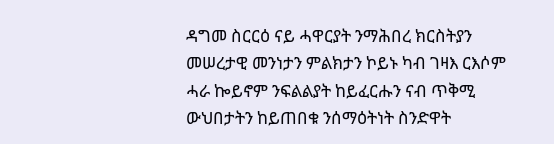ዳግመ ስርርዕ ናይ ሓዋርያት ንማሕበረ ክርስትያን መሠረታዊ መንነታን ምልክታን ኮይኑ ካብ ገዛእ ርእሶም ሓራ ኰይኖም ንፍልልያት ከይፈርሑን ናብ ጥቅሚ ውህበታትን ከይጠበቁ ንሰማዕትነት ስንድዋት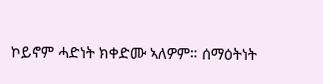ኮይኖም ሓድነት ክቀድሙ ኣለዎም። ሰማዕትነት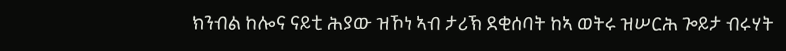ክንብል ከሎና ናይቲ ሕያው ዝኾነ ኣብ ታሪኽ ደቂሰባት ከኣ ወትሩ ዝሠርሕ ጐይታ ብሩሃት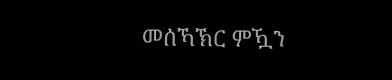መሰኻኽር ምዃን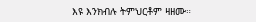እዩ እንክብሉ ትምህርቶም ዛዘሙ።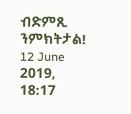ብድምጺ ንምክትታል!
12 June 2019, 18:17